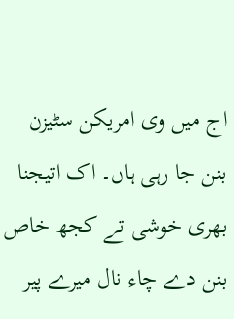اج میں وی امریکن سٹیزن بنن جا رہی ہاں۔ اک اتیجنا بھری خوشی تے کجھ خاص بنن دے چاء نال میرے پیر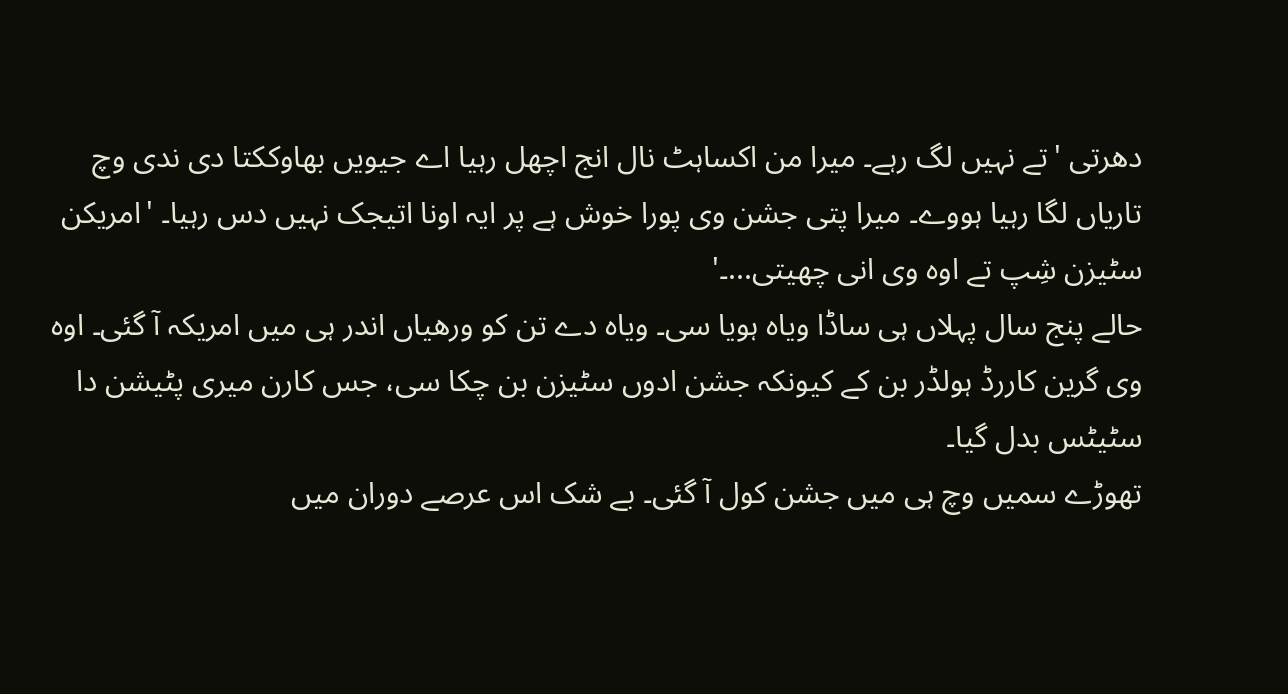دھرتی 'تے نہیں لگ رہے۔ میرا من اکساہٹ نال انج اچھل رہیا اے جیویں بھاوککتا دی ندی وچ تاریاں لگا رہیا ہووے۔ میرا پتی جشن وی پورا خوش ہے پر ایہ اونا اتیجک نہیں دس رہیا۔ 'امریکن سٹیزن شِپ تے اوہ وی انی چھیتی...۔'
حالے پنج سال پہلاں ہی ساڈا ویاہ ہویا سی۔ ویاہ دے تن کو ورھیاں اندر ہی میں امریکہ آ گئی۔ اوہ وی گرین کاررڈ ہولڈر بن کے کیونکہ جشن ادوں سٹیزن بن چکا سی، جس کارن میری پٹیشن دا سٹیٹس بدل گیا۔
تھوڑے سمیں وچ ہی میں جشن کول آ گئی۔ بے شک اس عرصے دوران میں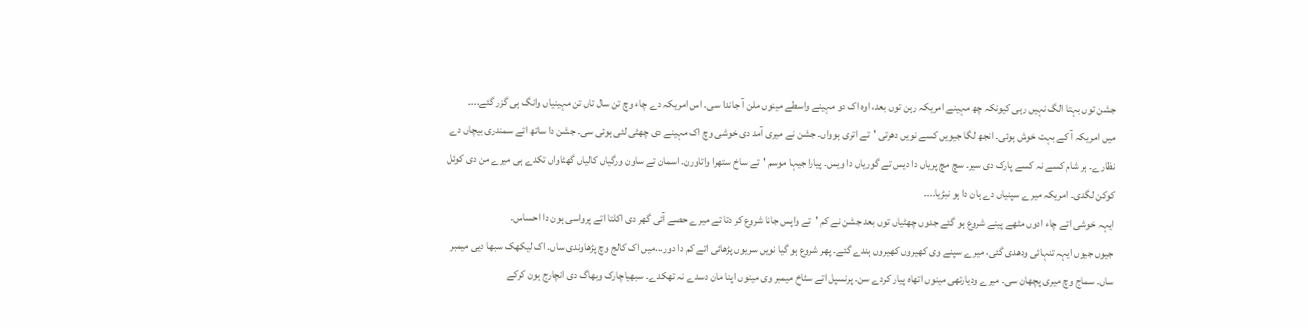جشن توں بہتا الگ نہیں رہی کیونکہ چھ مہینے امریکہ رہن توں بعد، اوہ اک دو مہینے واسطے مینوں ملن آ جاندا سی۔ اس امریکہ دے چاء وچ تن سال تاں تن مہینیاں وانگ ہی گزر گئے...۔
میں امریکہ آ کے بہت خوش ہوئی۔ انجھ لگا جیویں کسے نویں دھرتی 'تے اتری ہوواں۔ جشن نے میری آمد دی خوشی وچ اک مہینے دی چھٹی لئی ہوئی سی۔ جشن دا ساتھ اتے سمندری بیچاں دے نظارے۔ ہر شام کسے نہ کسے پارک دی سیر۔ سچ مچ پریاں دا دیس تے گوریاں دا ویس۔ پیارا جیہا موسم 'تے ساخ ستھرا واتاورن۔ اسمان تے ساون ورگیاں کالیاں گھٹاواں تکدے ہی میرے من دی کوئل کوکن لگدی۔ امریکہ میرے سپنیاں دے ہان دا ہو نبڑیا...۔
ایہہ خوشی اتے چاء ادوں مٹھے پینے شروع ہو گئے جدوں چھٹیاں توں بعد جشن نے کم 'تے واپس جانا شروع کر دتا تے میرے حصے آئی گھر دی اکلتا اتے پرواسی ہون دا احساس۔
جیوں جیوں ایہہ تنہائی ودھدی گئی، میرے سپنے وی کھیروں کھیروں ہندے گئے۔ پھر شروع ہو گیا نویں سریوں پڑھائی اتے کم دا دور...میں اک کالج وچ پڑھاوندی ساں۔ اک لیکھک سبھا دیی میمبر ساں۔ سماج وچ میری پچھان سی۔ میرے ودیارتھی مینوں اتھاہ پیار کردے سن۔ پرنسپل اتے سٹاخ میمبر وی مینوں اپنا مان دسدے نہ تھکدے۔ سبھیاچارک وبھاگ دی انچارج ہون کرکے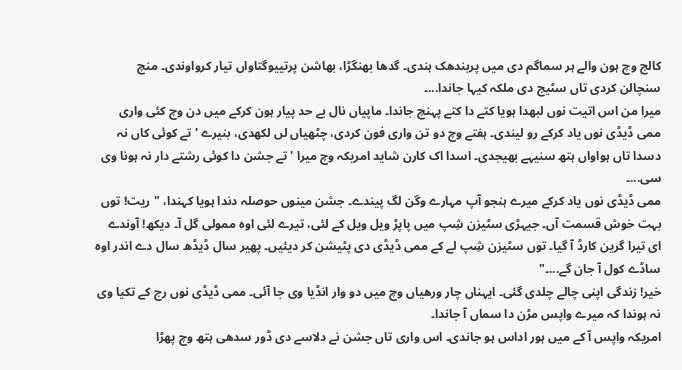کالج وچ ہون والے ہر سماگم دی میں پربندھک ہندی۔ گدھا بھنگڑا، بھاشن پرتییوگتاواں تیار کرواوندی۔ منچ سنچالن کردی تاں سٹیج دی ملکہ کیہا جاندا...۔
میرا من اس اتیت نوں لبھدا ہویا کتے دا کتے پہنچ جاندا۔ ماپیاں نال بے حد پیار ہون کرکے میں دن وچ کئی واری ممی ڈیڈی نوں یاد کرکے رو لیندی۔ ہفتے وچ دو تن واری فون کردی، چٹھیاں لں لکھدی، بنیرے 'تے کوئی کاں نہ دسدا تاں ہواواں ہتھ سنیہے بھیجدی۔ اسدا اک کارن شاید امریکہ وچ میرا 'تے جشن دا کوئی رشتے دار نہ ہونا وی سی...۔
ممی ڈیڈی نوں یاد کرکے میرے ہنجو آپ مہارے وگن لگ پیندے۔ جشن مینوں حوصلہ دندا ہویا کہندا، "ریت! توں بہت خوش قسمت آں۔ جیہڑی سٹیزن شِپ میں پاپڑ ویل ویل کے لئی، تیرے لئی اوہ ممولی گل آ۔ دیکھ! آوندے ای تیرا گرین کارڈ آ گیا۔ توں سٹیزن شِپ لے کے ممی ڈیڈی دی پٹیشن کر دیئیں۔ پھیر سال ڈیڈھ سال دے اندر اوہ ساڈے کول آ جان گے...۔"
خیر! زندگی اپنی چالے چلدی گئی۔ ایہناں چار ورھیاں وچ میں دو وار انڈیا وی جا آئی۔ ممی ڈیڈی نوں رج کے تکیا وی نہ ہوندا کہ میرے واپس مڑن دا سماں آ جاندا۔
امریکہ واپس آ کے میں ہور اداس ہو جاندی۔ اس واری تاں جشن نے دلاسے دی ڈور سدھی ہتھ وچ پھڑا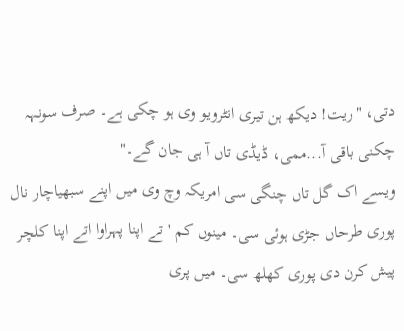دتی، "ریت! دیکھ ہن تیری انٹرویو وی ہو چکی ہے۔ صرف سونہہ چکنی باقی آ...ممی، ڈیڈی تاں آ ہی جان گے۔"
ویسے اک گل تاں چنگی سی امریکہ وچ وی میں اپنے سبھیاچار نال پوری طرحاں جڑی ہوئی سی۔ مینوں کم 'تے اپنا پہراوا اتے اپنا کلچر پیش کرن دی پوری کھلھ سی۔ میں پری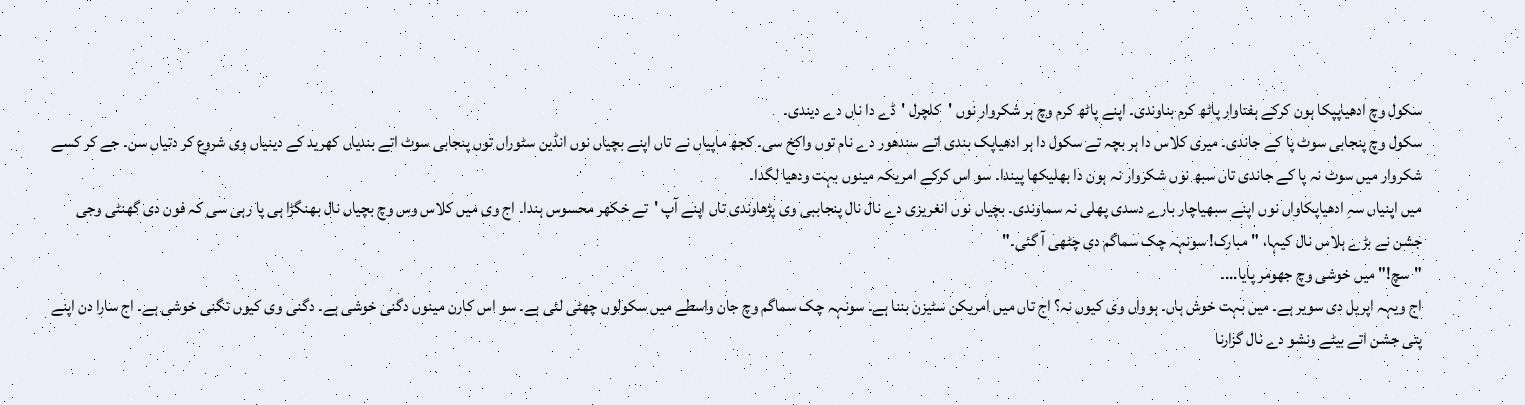سکول وچ ادھیاپپکا ہون کرکے ہفتاوار پاٹھ کرم بناوندی۔ اپنے پاٹھ کرم وچ ہر شکروار نوں 'کلچرل 'ڈے دا ناں دے دیندی۔
سکول وچ پنجابی سوٹ پا کے جاندی۔ میری کلاس دا ہر بچہ تے سکول دا ہر ادھیاپک بندی اتے سندھور دے نام توں واکخ سی۔ کجھ ماپیاں نے تاں اپنے بچیاں نوں انڈین سٹوراں توں پنجابی سوٹ اتے بندیاں کھرید کے دینیاں وی شروع کر دتیاں سن۔ جے کر کسے شکروار میں سوٹ نہ پا کے جاندی تاں سبھ نوں شکروار نہ ہون دا بھلیکھا پیندا۔ سو اس کرکے امریکہ مینوں بہت ودھیا لگدا۔
میں اپنیاں سہِ ادھیاپکاواں نوں اپنے سبھیاچار بارے دسدی پھلی نہ سماوندی۔ بچیاں نوں انغریزی دے نال نال پنجاببی وی پڑھاوندی تاں اپنے آپ 'تے خکھر محسوس ہندا۔ اج وی میں کلاس وس وچ بچیاں نال بھنگڑا ہی پا رہی سی کہ فون دی گھنٹی وجی
جشن نے بڑے ہلاس نال کیہا، "مبارک! سونہہ چک سماگم دی چٹھی آ گئی۔"
"سچ!" میں خوشی وچ جھومر پایا...۔
اج ویہہ اپریل دی سویر ہے۔ میں بہت خوش ہاں۔ ہوواں وی کیوں نہ؟ اج تاں میں امریکن سٹیزن بننا ہے۔ سونہہ چک سماگم وچ جان واسطے میں سکولوں چھٹی لئی ہے۔ سو اس کارن مینوں دگنی خوشی ہے۔ دگنی وی کیوں تگنی خوشی ہے۔ اج سارا دن اپنے پتی جشن اتے بیٹے ونشو دے نال گزارنا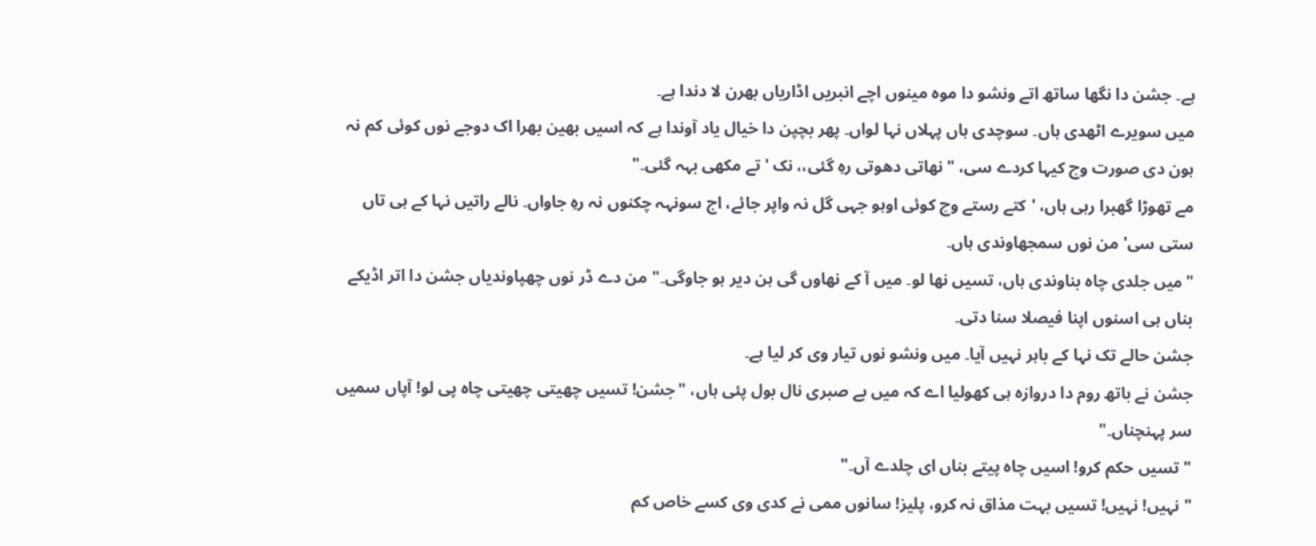ہے۔ جشن دا نگھا ساتھ اتے ونشو دا موہ مینوں اچے انبریں اڈاریاں بھرن لا دندا ہے۔
میں سویرے اٹھدی ہاں۔ سوچدی ہاں پہلاں نہا لواں۔ پھر بچپن دا خیال یاد آوندا ہے کہ اسیں بھین بھرا اک دوجے نوں کوئی کم نہ ہون دی صورت وچ کیہا کردے سی، "نھاتی دھوتی رہِ گئی،، نک 'تے مکھی بہہ گئی۔"
مے تھوڑا گھبرا رہی ہاں، 'کتے رستے وچ کوئی اوہو جہی گل نہ واپر جائے، اج سونہہ چکنوں نہ رہِ جاواں۔ نالے راتیں نہا کے ہی تاں ستی سی' من نوں سمجھاوندی ہاں۔
"میں جلدی چاہ بناوندی ہاں، تسیں نھا لو۔ میں آ کے نھاوں گی ہن دیر ہو جاوگی۔" من دے ڈر نوں چھپاوندیاں جشن دا اتر اڈیکے بناں ہی اسنوں اپنا فیصلا سنا دتی۔
جشن حالے تک نہا کے باہر نہیں آیا۔ میں ونشو نوں تیار وی کر لیا ہے۔
جشن نے باتھ روم دا دروازہ ہی کھولیا اے کہ میں بے صبری نال بول پئی ہاں، "جشن! تسیں چھیتی چھیتی چاہ پی لو! آپاں سمیں سر پہنچناں۔"
"تسیں حکم کرو! اسیں چاہ پیتے بناں ای چلدے آں۔"
"نہیں! نہیں! تسیں بہت مذاق نہ کرو، پلیز! سانوں ممی نے کدی وی کسے خاص کم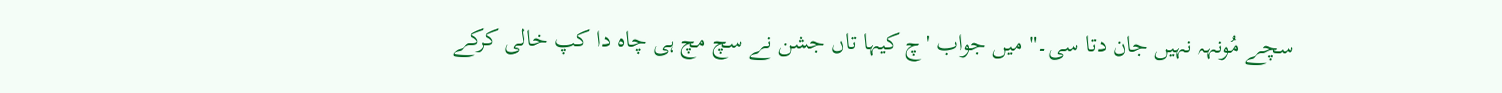سچے مُونہہ نہیں جان دتا سی۔" میں جواب 'چ کیہا تاں جشن نے سچ مچ ہی چاہ دا کپ خالی کرکے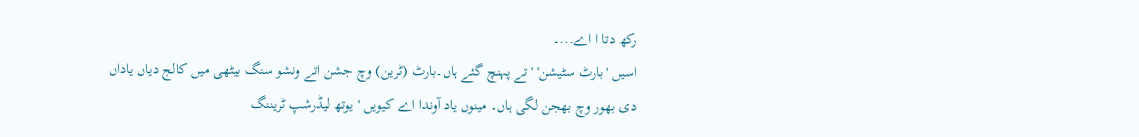رکھ دتا ا اے...۔
اسیں 'بارٹ سٹیشن' 'تے پہنچ گئے ہاں۔بارٹ (ٹرین) وچ جشن اتے ونشو سنگ بیٹھی میں کالج دیاں یاداں دی بھور وچ بھجن لگی ہاں۔ مینوں یاد آوندا اے کیویں 'یوتھ لیڈرشپ ٹریننگ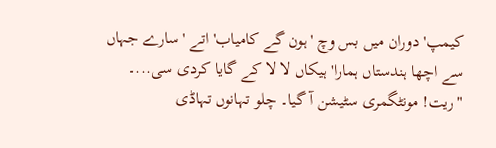کیمپ' دوران میں بس وچ 'ہون گے کامیاب' اتے 'سارے جہاں سے اچھا ہندستاں ہمارا' ہیکاں لا لا کے گایا کردی سی...۔
"ریت! مونٹگمری سٹیشن آ گیا۔ چلو تہانوں تہاڈی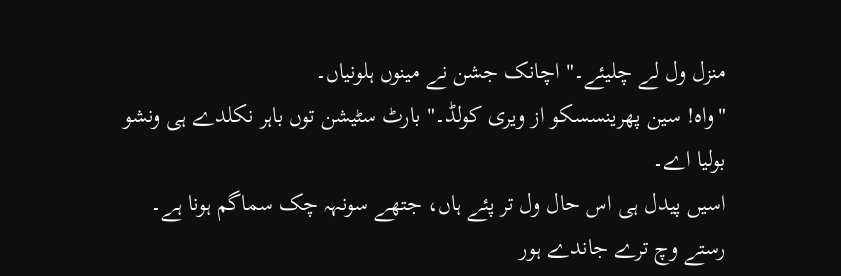منزل ول لے چلیئے۔" اچانک جشن نے مینوں ہلونیاں۔
"واہ! سین پھرینسسکو از ویری کولڈ۔" بارٹ سٹیشن توں باہر نکلدے ہی ونشو بولیا اے۔
اسیں پیدل ہی اس حال ول تر پئے ہاں، جتھے سونہہ چک سماگم ہونا ہے۔ رستے وچ ترے جاندے ہور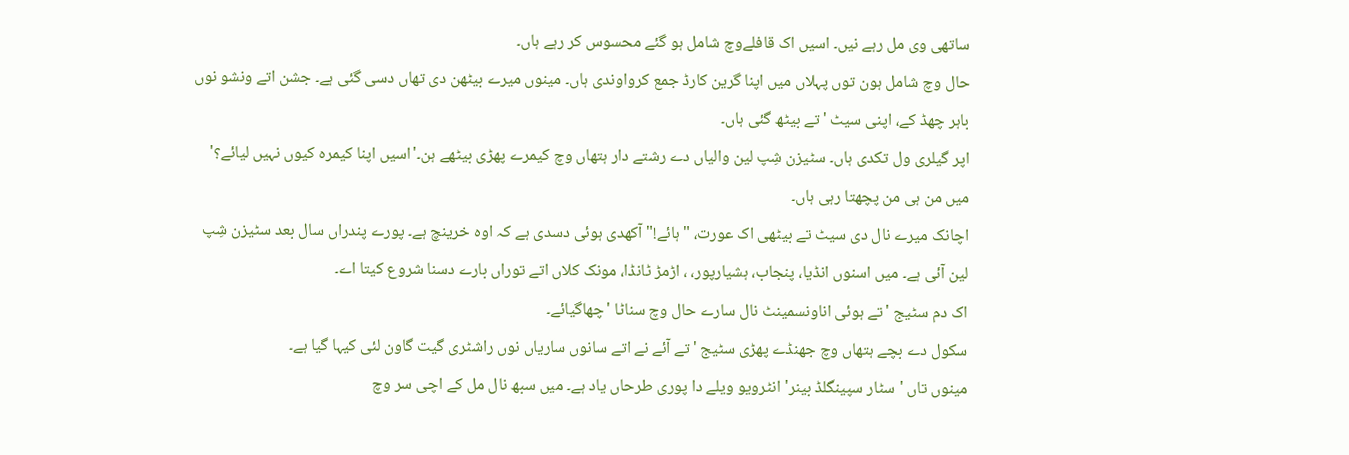ساتھی وی مل رہے نیں۔ اسیں اک قافلےوچ شامل ہو گئے محسوس کر رہے ہاں۔
حال وچ شامل ہون توں پہلاں میں اپنا گرین کارڈ جمع کرواوندی ہاں۔ مینوں میرے بیٹھن دی تھاں دسی گئی ہے۔ جشن اتے ونشو نوں باہر چھڈ کے، اپنی سیٹ 'تے بیٹھ گئی ہاں۔
اپر گیلری ول تکدی ہاں۔ سٹیزن شِپ لین والیاں دے رشتے دار ہتھاں وچ کیمرے پھڑی بیٹھے ہن۔'اسیں اپنا کیمرہ کیوں نہیں لیائے؟' میں من ہی من پچھتا رہی ہاں۔
اچانک میرے نال دی سیٹ تے بیٹھی اک عورت، "ہائے!" آکھدی ہوئی دسدی ہے کہ اوہ خرینچ ہے۔ پورے پندراں سال بعد سٹیزن شِپ لین آئی ہے۔ میں اسنوں انڈیا، پنجاب، ہشیارپور، ، اڑمڑ ٹانڈا، مونک کلاں اتے توراں بارے دسنا شروع کیتا اے۔
اک دم سٹیج 'تے ہوئی اناونسمینٹ نال سارے حال وچ سناٹا 'چھاگیائے۔
سکول دے بچے ہتھاں وچ جھنڈے پھڑی سٹیج 'تے آئے نے اتے سانوں ساریاں نوں راشٹری گیت گاون لئی کیہا گیا ہے۔
مینوں تاں 'سٹار سپینگلڈ بینر' انٹرویو ویلے دا پوری طرحاں یاد ہے۔ میں سبھ نال مل کے اچی سر وچ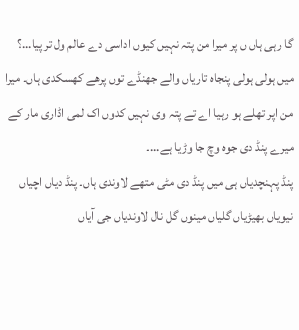گا رہی ہاں ں پر میرا من پتہ نہیں کیوں اداسی دے عالم ول تر پیا...؟
میں ہولی ہولی پنجاہ تاریاں والے جھنڈے توں پرھے کھسکدی ہاں۔ میرا من اپر تھلے ہو رہیا اے تے پتہ وی نہیں کدوں اک لمی اڈاری مار کے میرے پنڈ دی جوہ وچ جا وڑیا ہے...۔
پنڈ پہنچدیاں ہی میں پنڈ دی مٹی متھے لاوندی ہاں۔ پنڈ دیاں اچیاں نیویاں بھیڑیاں گلیاں مینوں گل نال لاوندیاں جی آیاں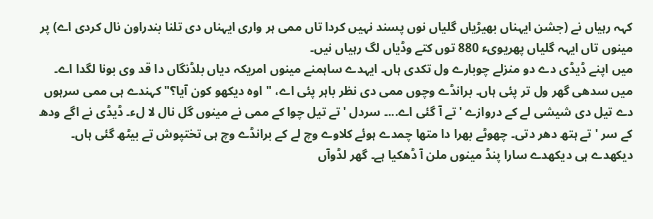کہہ رہیاں نے (جشن ایہناں بھیڑیاں گلیاں نوں پسند نہیں کردا تاں ممی ہر واری ایہناں دی تلنا بندراون نال کردی اے) پر مینوں تاں ایہہ گلیاں پھریویء 880 توں کتے وڈیاں لگ رہیاں نیں۔
میں اپنے ڈیڈی دے دو منزلے چوبارے ول تکدی ہاں۔ ایہدے ساہمنے مینوں امریکہ دیاں بلڈنگاں دا قد وی بونا لگدا اے۔ میں سدھی گھر ول تر پئی ہاں۔ برانڈے وچوں ممی دی نظر باہر پئی اے، "اوہ دیکھو کون آیا؟" کہندے ہی ممی سرہوں دے تیل دی شیشی لے کے دروازے 'تے آ گئی اے...۔ سردل 'تے تیل چوا کے ممی نے مینوں گل نال لا لء۔ ڈیڈی نے اگے ودھ کے سر 'تے ہتھ دھر دتی۔ چھوٹے بھرا دا متھا چمدے ہوئے کلاوے وچ لے کے برانڈے وچ ہی تختپوش تے بیٹھ گئی ہاں۔
دیکھدے ہی دیکھدے سارا پنڈ مینوں ملن آ ڈھکیا ہے۔ گھر لڈوآں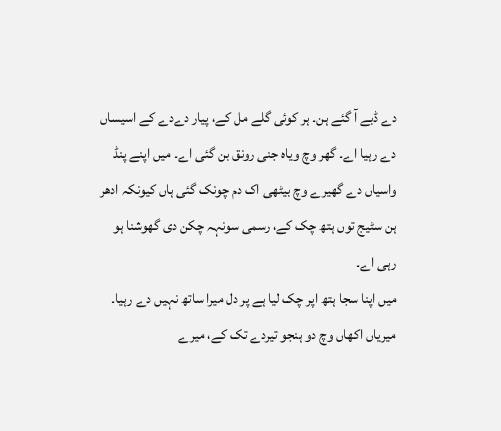دے ڈبے آ گئے ہن۔ ہر کوئی گلے مل کے، پیار دےدے کے اسیساں دے رہیا اے۔ گھر وچ ویاہ جنی رونق بن گئی اے۔ میں اپنے پنڈ واسیاں دے گھیرے وچ بیٹھی اک دم چونک گئی ہاں کیونکہ ادھر ہن سٹیج توں ہتھ چک کے، رسمی سونہہ چکن دی گھوشنا ہو رہی اے۔
میں اپنا سجا ہتھ اپر چک لیا ہے پر دل میرا ساتھ نہیں دے رہیا۔ میریاں اکھاں وچ دو ہنجو تیردے تک کے، میرے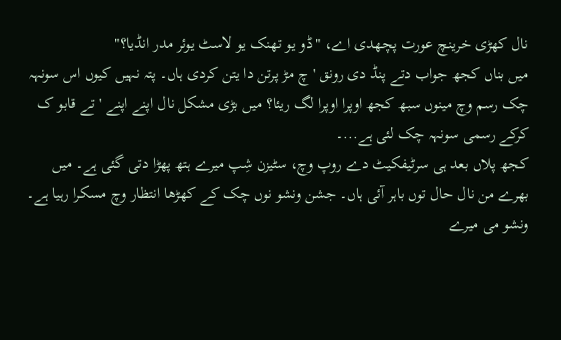نال کھڑی خرینچ عورت پچھدی اے، "ڈو یو تھنک یو لاسٹ یوئر مدر انڈیا؟"
میں بناں کجھ جواب دتے پنڈ دی رونق 'چ مڑ پرتن دا یتن کردی ہاں۔ پتہ نہیں کیوں اس سونہہ چک رسم وچ مینوں سبھ کجھ اوپرا اوپرا لگ ریئا؟ میں بڑی مشکل نال اپنے اپنے 'تے قابو ک کرکے رسمی سونہہ چک لئی ہے...۔
کجھ پلاں بعد ہی سرٹیفکیٹ دے روپ وچ، سٹیزن شِپ میرے ہتھ پھڑا دتی گئی ہے۔ میں بھرے من نال حال توں باہر آئی ہاں۔ جشن ونشو نوں چک کے کھڑھا انتظار وچ مسکرا رہیا ہے۔ ونشو می میرے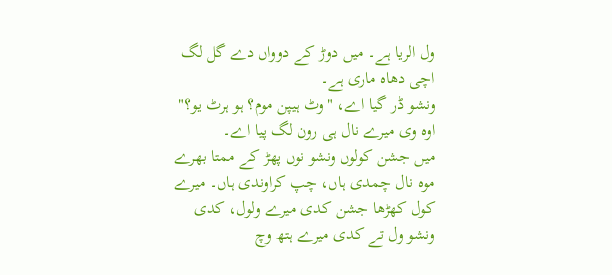ول الریا ہے۔ میں دوڑ کے دوواں دے گل لگ اچی دھاہ ماری ہے۔
ونشو ڈر گیا اے، "وٹ ہیپن موم؟ ہو ہرٹ یو؟" اوہ وی میرے نال ہی رون لگ پیا اے۔
میں جشن کولوں ونشو نوں پھڑ کے ممتا بھرے موہ نال چمدی ہاں، چپ کراوندی ہاں۔ میرے کول کھڑھا جشن کدی میرے ولول، کدی ونشو ول تے کدی میرے ہتھ وچ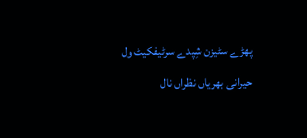پھڑے سٹیزن شِپدے سرٹیفکیٹ ول حیرانی بھریاں نظراں نال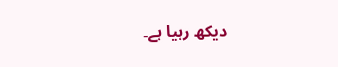دیکھ رہیا ہے۔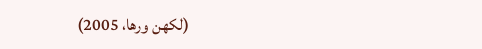(لکھن ورھا، 2005)